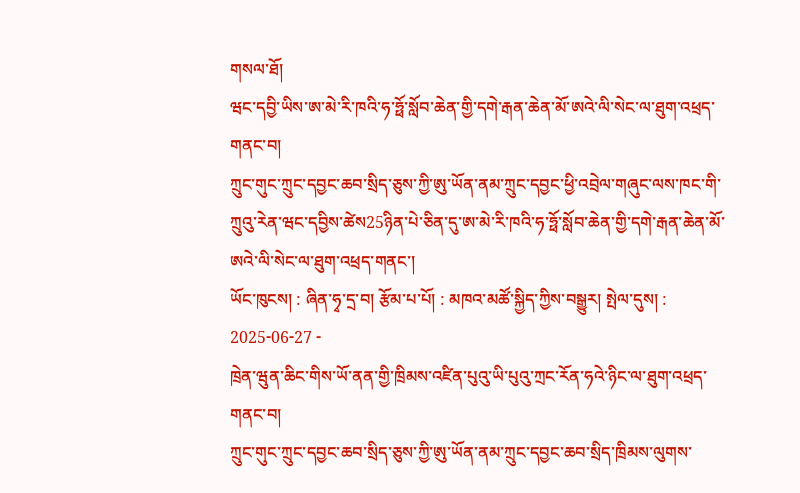གསལ་ཐོ།
ཝང་དབྱི་ཡིས་ཨ་མེ་རི་ཁའི་ཧ་ཧྥོ་སློབ་ཆེན་གྱི་དགེ་རྒན་ཆེན་མོ་ཨའེ་ལི་སེང་ལ་ཐུག་འཕྲད་གནང་བ།
ཀྲུང་གུང་ཀྲུང་དབྱང་ཆབ་སྲིད་ཅུས་ཀྱི་ཨུ་ཡོན་ནམ་ཀྲུང་དབྱང་ཕྱི་འབྲེལ་གཞུང་ལས་ཁང་གི་ཀྲུའུ་རེན་ཝང་དབྱིས་ཚེས25ཉིན་པེ་ཅིན་དུ་ཨ་མེ་རི་ཁའི་ཧ་ཧྥོ་སློབ་ཆེན་གྱི་དགེ་རྒན་ཆེན་མོ་ཨའེ་ལི་སེང་ལ་ཐུག་འཕྲད་གནང་།
ཡོང་ཁུངས། : ཞིན་ཧྭ་དྲ་བ། རྩོམ་པ་པོ། : མཁའ་མཚོ་སྐྱིད་ཀྱིས་བསྒྱུར། སྤེལ་དུས། : 2025-06-27 -
ཁྲེན་ཝུན་ཆིང་གིས་ཡོ་ནན་གྱི་ཁྲིམས་འཛིན་པུའུ་ཡི་པུའུ་ཀྲང་རོན་ཧའེ་ཉིང་ལ་ཐུག་འཕྲད་གནང་བ།
ཀྲུང་གུང་ཀྲུང་དབྱང་ཆབ་སྲིད་ཅུས་ཀྱི་ཨུ་ཡོན་ནམ་ཀྲུང་དབྱང་ཆབ་སྲིད་ཁྲིམས་ལུགས་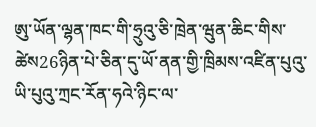ཨུ་ཡོན་ལྷན་ཁང་གི་ཧྲུའུ་ཅི་ཁྲེན་ཝུན་ཆིང་གིས་ཚེས26ཉིན་པེ་ཅིན་དུ་ཡོ་ནན་གྱི་ཁྲིམས་འཛིན་པུའུ་ཡི་པུའུ་ཀྲང་རོན་ཧའེ་ཉིང་ལ་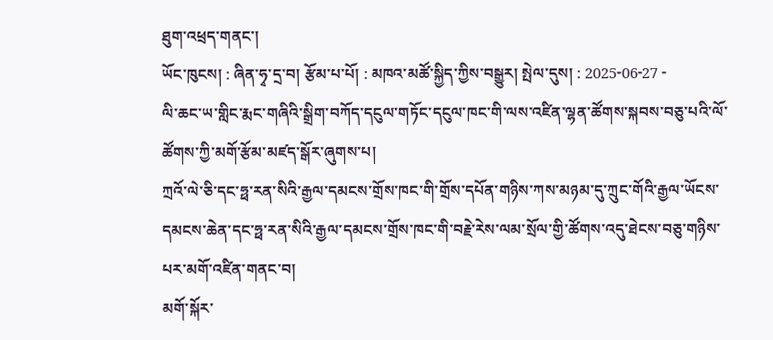ཐུག་འཕྲད་གནང་།
ཡོང་ཁུངས། : ཞིན་ཧྭ་དྲ་བ། རྩོམ་པ་པོ། : མཁའ་མཚོ་སྐྱིད་ཀྱིས་བསྒྱུར། སྤེལ་དུས། : 2025-06-27 -
ལི་ཆང་ཡ་གླིང་རྨང་གཞིའི་སྒྲིག་བཀོད་དངུལ་གཏོང་དངུལ་ཁང་གི་ལས་འཛིན་ལྷན་ཚོགས་སྐབས་བཅུ་པའི་ལོ་ཚོགས་ཀྱི་མགོ་རྩོམ་མཛད་སྒོར་ཞུགས་པ།
ཀྲའོ་ལེ་ཅི་དང་ཧྥ་རན་སིའི་རྒྱལ་དམངས་གྲོས་ཁང་གི་གྲོས་དཔོན་གཉིས་ཀས་མཉམ་དུ་ཀྲུང་གོའི་རྒྱལ་ཡོངས་དམངས་ཆེན་དང་ཧྥ་རན་སིའི་རྒྱལ་དམངས་གྲོས་ཁང་གི་བརྗེ་རེས་ལམ་སྲོལ་གྱི་ཚོགས་འདུ་ཐེངས་བཅུ་གཉིས་པར་མགོ་འཛིན་གནང་བ།
མགོ་སྐོར་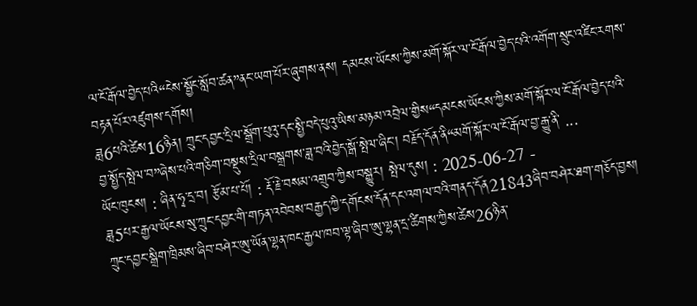ལ་ངོ་རྒོལ་བྱེད་པའི“ངེས་སྦྱོང་སློབ་ཚན”ནང་ཡག་པོར་ཞུགས་ནས། དམངས་ཡོངས་ཀྱིས་མགོ་སྐོར་ལ་ངོ་རྒོལ་བྱེད་པའི་འགོག་སྲུང་འཛིང་རགས་བརྟན་པོར་འཛུགས་དགོས།
ཟླ6པའི་ཚེས16ཉིན། ཀྲུང་དབྱང་དྲིལ་སྒྲོག་པུའུ་དང་སྤྱི་བདེ་པུའུ་ཡིས་མཉམ་འབྲེལ་གྱིས“དམངས་ཡོངས་ཀྱིས་མགོ་སྐོར་ལ་ངོ་རྒོལ་བྱེད་པའི་བྱ་སྤྱོད་སྤེལ་བ”ཞེས་པའི་གཅིག་བསྡུས་དྲིལ་བསྒྲགས་ཟླ་བའི་བྱེད་སྒོ་སྤེལ་ཞིང་། བརྗོད་དོན་ནི“མགོ་སྐོར་ལ་ངོ་རྒོལ་བྱ་རྒྱུ་ནི་ ...
ཡོང་ཁུངས། : ཞིན་ཧྭ་དྲ་བ། རྩོམ་པ་པོ། : རྡོ་རྗེ་བསམ་འགྲུབ་ཀྱིས་བསྒྱུར། སྤེལ་དུས། : 2025-06-27 -
ཟླ5པར་རྒྱལ་ཡོངས་སུ་ཀྲུང་དབྱང་གི་གཏན་འབེབས་བརྒྱད་ཀྱི་དགོངས་དོན་དང་འགལ་བའི་གནད་དོན21843ཞིབ་བཤེར་ཐག་གཅོད་བྱས།
ཀྲུང་དབྱང་སྒྲིག་ཁྲིམས་ཞིབ་བཤེར་ཨུ་ཡོན་ལྷན་ཁང་རྒྱལ་ཁབ་ལྟ་ཞིབ་ཨུ་ལྷན་དྲ་ཚིགས་ཀྱིས་ཚེས26ཉིན་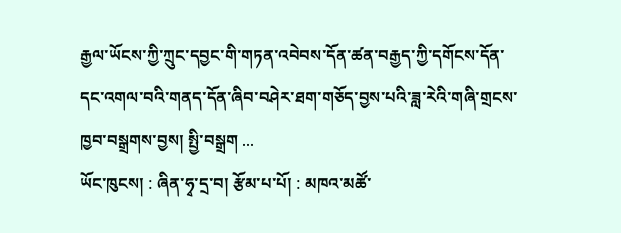རྒྱལ་ཡོངས་ཀྱི་ཀྲུང་དབྱང་གི་གཏན་འབེབས་དོན་ཚན་བརྒྱད་ཀྱི་དགོངས་དོན་དང་འགལ་བའི་གནད་དོན་ཞིབ་བཤེར་ཐག་གཅོད་བྱས་པའི་ཟླ་རེའི་གཞི་གྲངས་ཁྱབ་བསྒྲགས་བྱས། སྤྱི་བསྒྲག ...
ཡོང་ཁུངས། : ཞིན་ཧྭ་དྲ་བ། རྩོམ་པ་པོ། : མཁའ་མཚོ་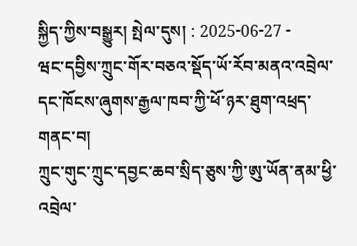སྐྱིད་ཀྱིས་བསྒྱུར། སྤེལ་དུས། : 2025-06-27 -
ཝང་དབྱིས་ཀྲུང་གོར་བཅའ་སྡོད་ཡོ་རོབ་མནའ་འབྲེལ་དང་ཁོངས་ཞུགས་རྒྱལ་ཁབ་ཀྱི་ཕོ་ཉར་ཐུག་འཕྲད་གནང་བ།
ཀྲུང་གུང་ཀྲུང་དབྱང་ཆབ་སྲིད་ཅུས་ཀྱི་ཨུ་ཡོན་ནམ་ཕྱི་འབྲེལ་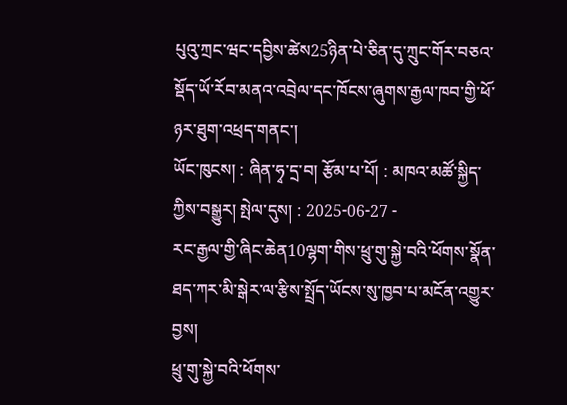པུའུ་ཀྲང་ཝང་དབྱིས་ཚེས25ཉིན་པེ་ཅིན་དུ་ཀྲུང་གོར་བཅའ་སྡོད་ཡོ་རོབ་མནའ་འབྲེལ་དང་ཁོངས་ཞུགས་རྒྱལ་ཁབ་གྱི་ཕོ་ཉར་ཐུག་འཕྲད་གནང་།
ཡོང་ཁུངས། : ཞིན་ཧྭ་དྲ་བ། རྩོམ་པ་པོ། : མཁའ་མཚོ་སྐྱིད་ཀྱིས་བསྒྱུར། སྤེལ་དུས། : 2025-06-27 -
རང་རྒྱལ་གྱི་ཞིང་ཆེན10ལྷག་གིས་ཕྲུ་གུ་སྐྱེ་བའི་ཕོགས་སྣོན་ཐད་ཀར་མི་སྒེར་ལ་རྩིས་སྤྲོད་ཡོངས་སུ་ཁྱབ་པ་མངོན་འགྱུར་བྱས།
ཕྲུ་གུ་སྐྱེ་བའི་ཕོགས་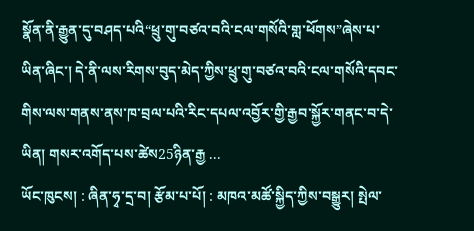སྣོན་ནི་རྒྱུན་དུ་བཤད་པའི“ཕྲུ་གུ་བཙའ་བའི་ངལ་གསོའི་གླ་ཕོགས”ཞེས་པ་ཡིན་ཞིང་། དེ་ནི་ལས་རིགས་བུད་མེད་ཀྱིས་ཕྲུ་གུ་བཙའ་བའི་ངལ་གསོའི་དབང་གིས་ལས་གནས་ནས་ཁ་བྲལ་པའི་རིང་དཔལ་འབྱོར་གྱི་རྒྱབ་སྐྱོར་གནང་བ་དེ་ཡིན། གསར་འགོད་པས་ཚེས25ཉིན་རྒྱ ...
ཡོང་ཁུངས། : ཞིན་ཧྭ་དྲ་བ། རྩོམ་པ་པོ། : མཁའ་མཚོ་སྐྱིད་ཀྱིས་བསྒྱུར། སྤེལ་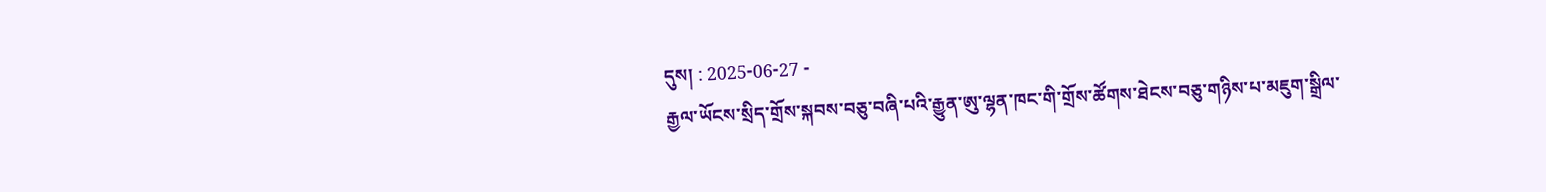དུས། : 2025-06-27 -
རྒྱལ་ཡོངས་སྲིད་གྲོས་སྐབས་བཅུ་བཞི་པའི་རྒྱུན་ཨུ་ལྷན་ཁང་གི་གྲོས་ཚོགས་ཐེངས་བཅུ་གཉིས་པ་མཇུག་སྒྲིལ་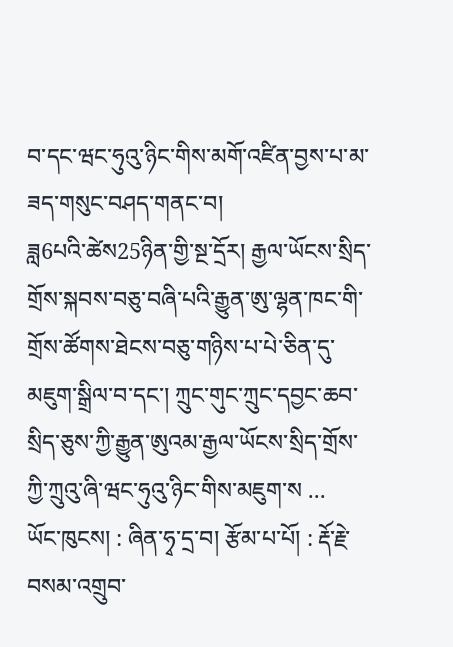བ་དང་ཝང་ཧུའུ་ཉིང་གིས་མགོ་འཛིན་བྱས་པ་མ་ཟད་གསུང་བཤད་གནང་བ།
ཟླ6པའི་ཚེས25ཉིན་གྱི་སྔ་དྲོར། རྒྱལ་ཡོངས་སྲིད་གྲོས་སྐབས་བཅུ་བཞི་པའི་རྒྱུན་ཨུ་ལྷན་ཁང་གི་གྲོས་ཚོགས་ཐེངས་བཅུ་གཉིས་པ་པེ་ཅིན་དུ་མཇུག་སྒྲིལ་བ་དང་། ཀྲུང་གུང་ཀྲུང་དབྱང་ཆབ་སྲིད་ཅུས་ཀྱི་རྒྱུན་ཨུའམ་རྒྱལ་ཡོངས་སྲིད་གྲོས་ཀྱི་ཀྲུའུ་ཞི་ཝང་ཧུའུ་ཉིང་གིས་མཇུག་ས ...
ཡོང་ཁུངས། : ཞིན་ཧྭ་དྲ་བ། རྩོམ་པ་པོ། : རྡོ་རྗེ་བསམ་འགྲུབ་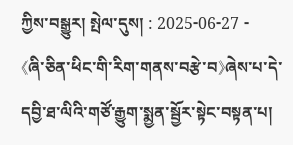ཀྱིས་བསྒྱུར། སྤེལ་དུས། : 2025-06-27 -
《ཞི་ཅིན་ཕིང་གི་རིག་གནས་བརྩེ་བ》ཞེས་པ་དེ་དབྱི་ཐ་ལིའི་གཙོ་རྒྱུག་སྨྱན་སྦྱོར་སྟེང་བསྟན་པ།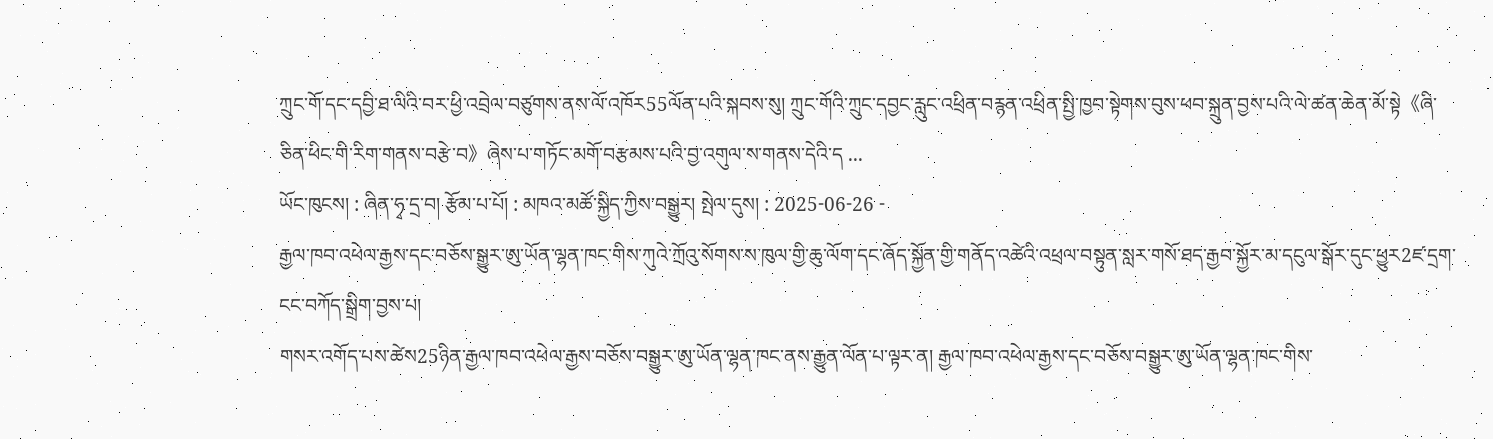ཀྲུང་གོ་དང་དབྱི་ཐ་ལིའི་བར་ཕྱི་འབྲེལ་བཙུགས་ནས་ལོ་འཁོར55ལོན་པའི་སྐབས་སུ། ཀྲུང་གོའི་ཀྲུང་དབྱང་རླུང་འཕྲིན་བརྙན་འཕྲིན་སྤྱི་ཁྱབ་སྟེགས་བུས་ཕབ་སྐྲུན་བྱས་པའི་ལེ་ཚན་ཆེན་མོ་སྟེ《ཞི་ཅིན་ཕིང་གི་རིག་གནས་བརྩེ་བ》ཞེས་པ་གཏོང་མགོ་བརྩམས་པའི་བྱ་འགུལ་ས་གནས་དེའི་ད ...
ཡོང་ཁུངས། : ཞིན་ཧྭ་དྲ་བ། རྩོམ་པ་པོ། : མཁའ་མཚོ་སྐྱིད་ཀྱིས་བསྒྱུར། སྤེལ་དུས། : 2025-06-26 -
རྒྱལ་ཁབ་འཕེལ་རྒྱས་དང་བཅོས་སྒྱུར་ཨུ་ཡོན་ལྷན་ཁང་གིས་ཀུའེ་ཀྲོའུ་སོགས་ས་ཁུལ་གྱི་ཆུ་ལོག་དང་ཞོད་སྐྱོན་གྱི་གནོད་འཚེའི་འཕྲལ་བསྟུན་སླར་གསོ་ཐད་རྒྱབ་སྐྱོར་མ་དངུལ་སྒོར་དུང་ཕྱུར2ཛ་དྲག་ངང་བཀོད་སྒྲིག་བྱས་པ།
གསར་འགོད་པས་ཚེས25ཉིན་རྒྱལ་ཁབ་འཕེལ་རྒྱས་བཅོས་བསྒྱུར་ཨུ་ཡོན་ལྷན་ཁང་ནས་རྒྱུན་ལོན་པ་ལྟར་ན། རྒྱལ་ཁབ་འཕེལ་རྒྱས་དང་བཅོས་བསྒྱུར་ཨུ་ཡོན་ལྷན་ཁང་གིས་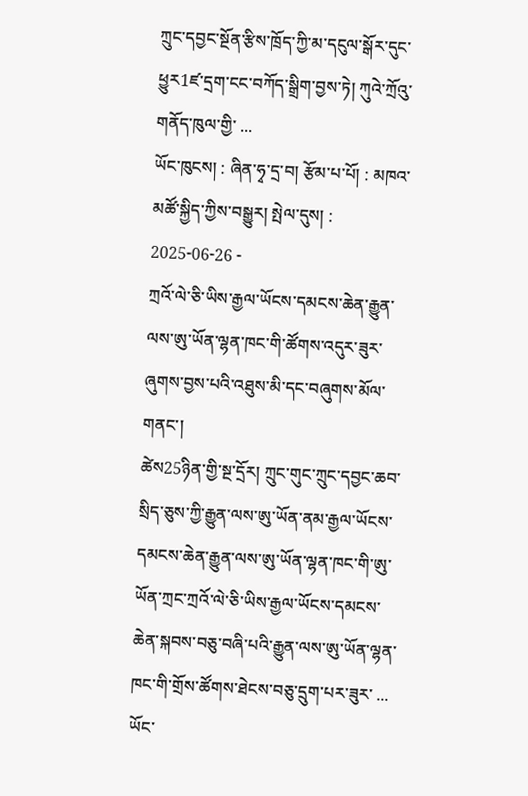ཀྲུང་དབྱང་སྔོན་རྩིས་ཁྲོད་ཀྱི་མ་དངུལ་སྒོར་དུང་ཕྱུར1ཛ་དྲག་ངང་བཀོད་སྒྲིག་བྱས་ཏེ། ཀུའེ་ཀྲོའུ་གནོད་ཁུལ་གྱི་ ...
ཡོང་ཁུངས། : ཞིན་ཧྭ་དྲ་བ། རྩོམ་པ་པོ། : མཁའ་མཚོ་སྐྱིད་ཀྱིས་བསྒྱུར། སྤེལ་དུས། : 2025-06-26 -
ཀྲའོ་ལེ་ཅི་ཡིས་རྒྱལ་ཡོངས་དམངས་ཆེན་རྒྱུན་ལས་ཨུ་ཡོན་ལྷན་ཁང་གི་ཚོགས་འདུར་ཟུར་ཞུགས་བྱས་པའི་འཐུས་མི་དང་བཞུགས་མོལ་གནང་།
ཚེས25ཉིན་གྱི་སྔ་དྲོར། ཀྲུང་གུང་ཀྲུང་དབྱང་ཆབ་སྲིད་ཅུས་ཀྱི་རྒྱུན་ལས་ཨུ་ཡོན་ནམ་རྒྱལ་ཡོངས་དམངས་ཆེན་རྒྱུན་ལས་ཨུ་ཡོན་ལྷན་ཁང་གི་ཨུ་ཡོན་ཀྲང་ཀྲའོ་ལེ་ཅི་ཡིས་རྒྱལ་ཡོངས་དམངས་ཆེན་སྐབས་བཅུ་བཞི་པའི་རྒྱུན་ལས་ཨུ་ཡོན་ལྷན་ཁང་གི་གྲོས་ཚོགས་ཐེངས་བཅུ་དྲུག་པར་ཟུར་ ...
ཡོང་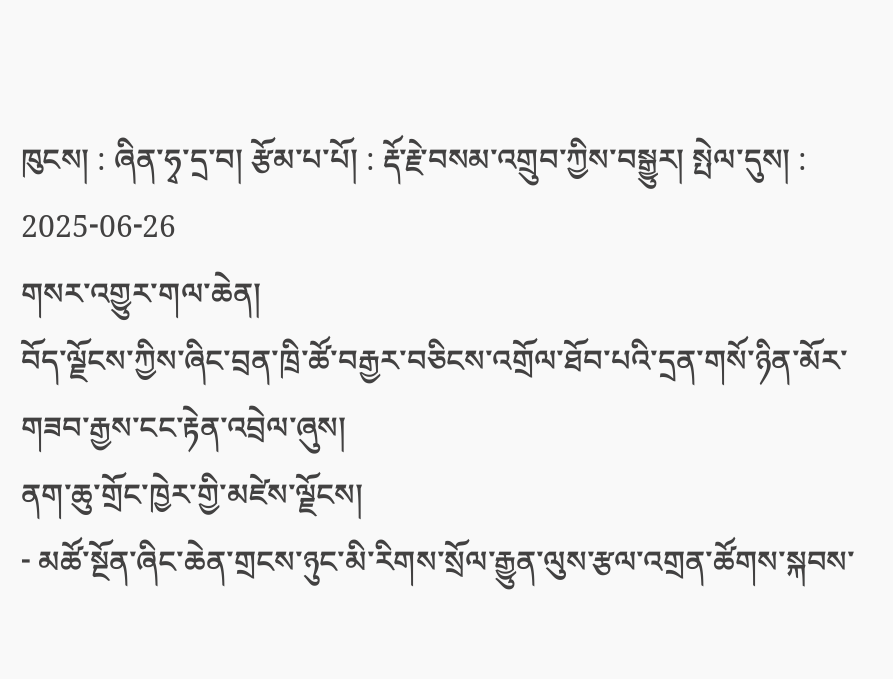ཁུངས། : ཞིན་ཧྭ་དྲ་བ། རྩོམ་པ་པོ། : རྡོ་རྗེ་བསམ་འགྲུབ་ཀྱིས་བསྒྱུར། སྤེལ་དུས། : 2025-06-26
གསར་འགྱུར་གལ་ཆེན།
བོད་ལྗོངས་ཀྱིས་ཞིང་བྲན་ཁྲི་ཚོ་བརྒྱར་བཅིངས་འགྲོལ་ཐོབ་པའི་དྲན་གསོ་ཉིན་མོར་གཟབ་རྒྱས་ངང་རྟེན་འབྲེལ་ཞུས།
ནག་ཆུ་གྲོང་ཁྱེར་གྱི་མཛེས་ལྗོངས།
- མཚོ་སྔོན་ཞིང་ཆེན་གྲངས་ཉུང་མི་རིགས་སྲོལ་རྒྱུན་ལུས་རྩལ་འགྲན་ཚོགས་སྐབས་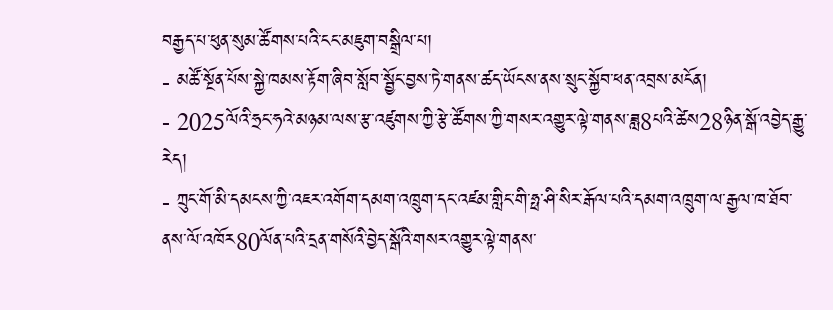བརྒྱད་པ་ཕུན་སུམ་ཚོགས་པའི་ངང་མཇུག་བསྒྲིལ་པ།
- མཚོ་སྔོན་པོས་སྐྱེ་ཁམས་རྟོག་ཞིབ་སློབ་སྦྱོང་བྱས་ཏེ་གནས་ཚད་ཡོངས་ནས་སྲུང་སྐྱོབ་ཕན་འབྲས་མངོན།
- 2025ལོའི་ཧྲང་ཧའེ་མཉམ་ལས་རྩ་འཛུགས་ཀྱི་རྩེ་ཚོགས་ཀྱི་གསར་འགྱུར་ལྟེ་གནས་ཟླ8པའི་ཚེས28ཉིན་སྒོ་འབྱེད་རྒྱུ་རེད།
- ཀྲུང་གོ་མི་དམངས་ཀྱི་འཇར་འགོག་དམག་འཁྲུག་དང་འཛམ་གླིང་གི་ཧྥ་ཤི་སིར་རྒོལ་པའི་དམག་འཁྲུག་ལ་རྒྱལ་ཁ་ཐོབ་ནས་ལོ་འཁོར80ལོན་པའི་དྲན་གསོའི་བྱེད་སྒོའི་གསར་འགྱུར་ལྟེ་གནས་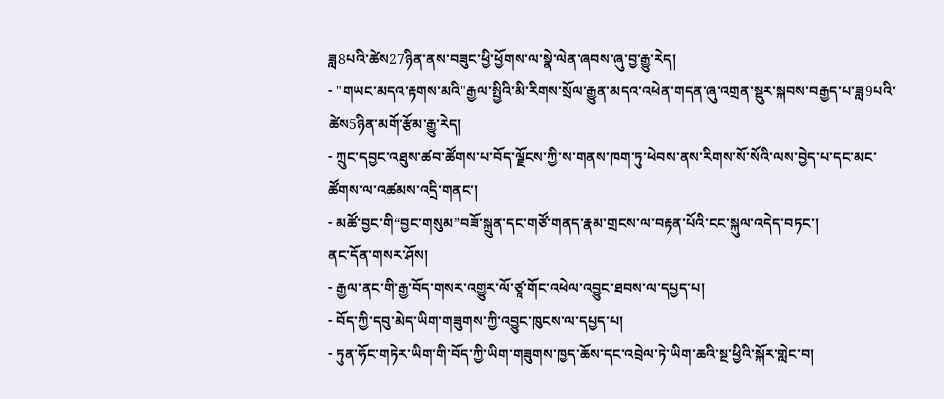ཟླ8པའི་ཚེས27ཉིན་ནས་བཟུང་ཕྱི་ཕྱོགས་ལ་སྣེ་ལེན་ཞབས་ཞུ་བྱ་རྒྱུ་རེད།
- "གཡང་མདའ་རྟགས་མའི"རྒྱལ་སྤྱིའི་མི་རིགས་སྲོལ་རྒྱུན་མདའ་འཕེན་གདན་ཞུ་འགྲན་སྡུར་སྐབས་བརྒྱད་པ་ཟླ9པའི་ཚེས5ཉིན་མགོ་རྩོམ་རྒྱུ་རེད།
- ཀྲུང་དབྱང་འཐུས་ཚབ་ཚོགས་པ་བོད་ལྗོངས་ཀྱི་ས་གནས་ཁག་ཏུ་ཕེབས་ནས་རིགས་སོ་སོའི་ལས་བྱེད་པ་དང་མང་ཚོགས་ལ་འཚམས་འདྲི་གནང་།
- མཚོ་བྱང་གི“བྱང་གསུམ”བཟོ་སྐྲུན་དང་གཙོ་གནད་རྣམ་གྲངས་ལ་བརྟན་པོའི་ངང་སྐུལ་འདེད་བཏང་།
ནང་དོན་གསར་ཤོས།
- རྒྱལ་ནང་གི་རྒྱ་བོད་གསར་འགྱུར་ལོ་ཙཱ་གོང་འཕེལ་འབྱུང་ཐབས་ལ་དཔྱད་པ།
- བོད་ཀྱི་དབུ་མེད་ཡིག་གཟུགས་ཀྱི་འབྱུང་ཁུངས་ལ་དཔྱད་པ།
- ཏུན་ཧོང་གཏེར་ཡིག་གི་བོད་ཀྱི་ཡིག་གཟུགས་ཁྱད་ཆོས་དང་འབྲེལ་ཏེ་ཡིག་ཆའི་སྔ་ཕྱིའི་སྐོར་གླེང་བ།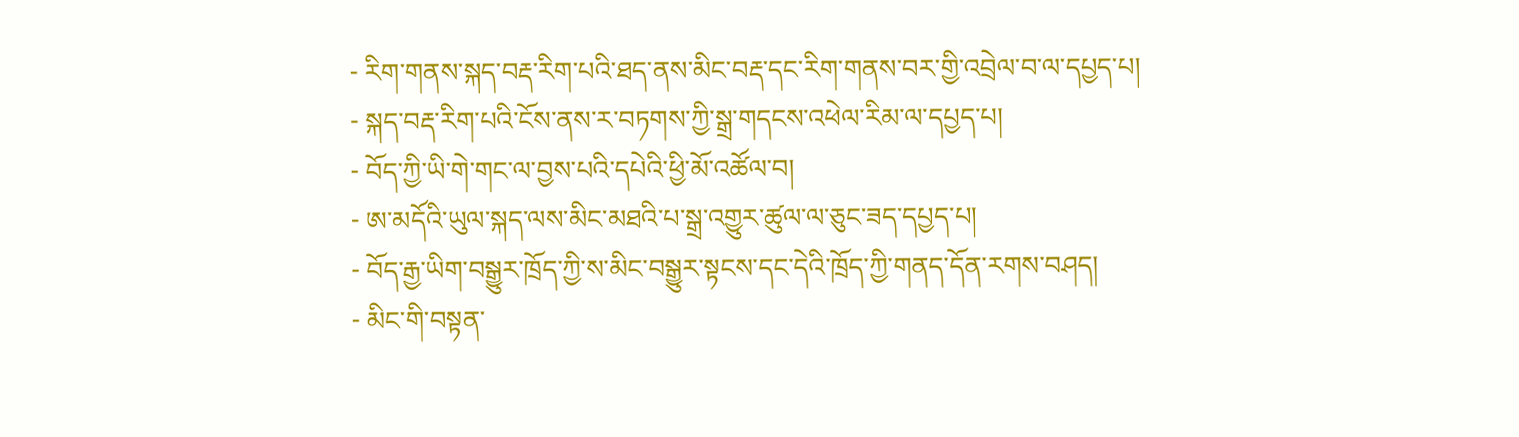- རིག་གནས་སྐད་བརྡ་རིག་པའི་ཐད་ནས་མིང་བརྡ་དང་རིག་གནས་བར་གྱི་འབྲེལ་བ་ལ་དཔྱད་པ།
- སྐད་བརྡ་རིག་པའི་ངོས་ནས་ར་བཏགས་ཀྱི་སྒྲ་གདངས་འཕེལ་རིམ་ལ་དཔྱད་པ།
- བོད་ཀྱི་ཡི་གེ་གང་ལ་བྱས་པའི་དཔེའི་ཕྱི་མོ་འཚོལ་བ།
- ཨ་མདོའི་ཡུལ་སྐད་ལས་མིང་མཐའི་པ་སྒྲ་འགྱུར་ཚུལ་ལ་ཅུང་ཟད་དཔྱད་པ།
- བོད་རྒྱ་ཡིག་བསྒྱུར་ཁྲོད་ཀྱི་ས་མིང་བསྒྱུར་སྟངས་དང་དེའི་ཁྲོད་ཀྱི་གནད་དོན་རགས་བཤད།
- མིང་གི་བསྟན་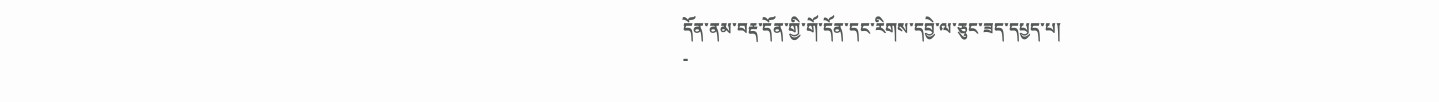དོན་ནམ་བརྡ་དོན་གྱི་གོ་དོན་དང་རིགས་དབྱེ་ལ་ཅུང་ཟད་དཔྱད་པ།
-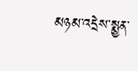མཉམ་འདྲེས་སྨྱན་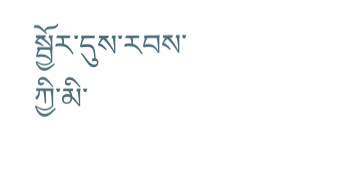སྦྱོར་དུས་རབས་ཀྱི་མི་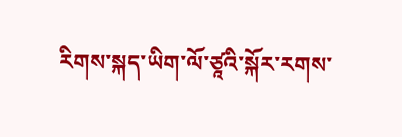རིགས་སྐད་ཡིག་ལོ་ཙཱའི་སྐོར་རགས་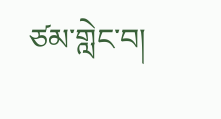ཙམ་གླེང་བ།